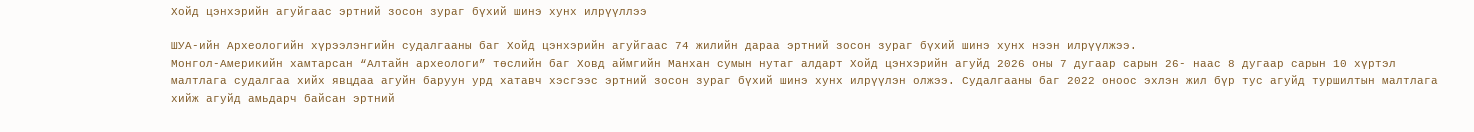Хойд цэнхэрийн агуйгаас эртний зосон зураг бүхий шинэ хунх илрүүллээ

ШУА-ийн Археологийн хүрээлэнгийн судалгааны баг Хойд цэнхэрийн агуйгаас 74 жилийн дараа эртний зосон зураг бүхий шинэ хунх нээн илрүүлжээ.
Монгол-Америкийн хамтарсан “Алтайн археологи” төслийн баг Ховд аймгийн Манхан сумын нутаг алдарт Хойд цэнхэрийн агуйд 2026 оны 7 дугаар сарын 26- наас 8 дугаар сарын 10 хүртэл малтлага судалгаа хийх явцдаа агуйн баруун урд хатавч хэсгээс эртний зосон зураг бүхий шинэ хунх илрүүлэн олжээ. Судалгааны баг 2022 оноос эхлэн жил бүр тус агуйд туршилтын малтлага хийж агуйд амьдарч байсан эртний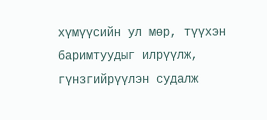хүмүүсийн ул мөр, түүхэн баримтуудыг илрүүлж, гүнзгийрүүлэн судалж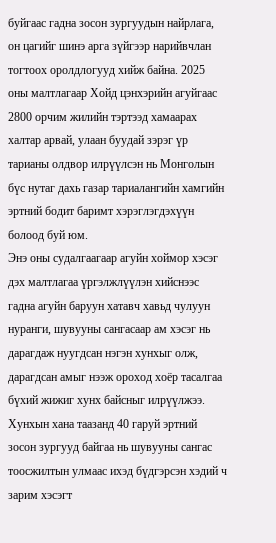буйгаас гадна зосон зургуудын найрлага, он цагийг шинэ арга зүйгээр нарийвчлан тогтоох оролдлогууд хийж байна. 2025 оны малтлагаар Хойд цэнхэрийн агуйгаас 2800 орчим жилийн тэртээд хамаарах халтар арвай, улаан буудай зэрэг үр тарианы олдвор илрүүлсэн нь Монголын бүс нутаг дахь газар тариалангийн хамгийн эртний бодит баримт хэрэглэгдэхүүн болоод буй юм.
Энэ оны судалгаагаар агуйн хоймор хэсэг дэх малтлагаа үргэлжлүүлэн хийснээс гадна агуйн баруун хатавч хавьд чулуун нуранги, шувууны сангасаар ам хэсэг нь дарагдаж нуугдсан нэгэн хунхыг олж, дарагдсан амыг нээж ороход хоёр тасалгаа бүхий жижиг хунх байсныг илрүүлжээ. Хунхын хана таазанд 40 гаруй эртний зосон зургууд байгаа нь шувууны сангас тоосжилтын улмаас ихэд бүдгэрсэн хэдий ч зарим хэсэгт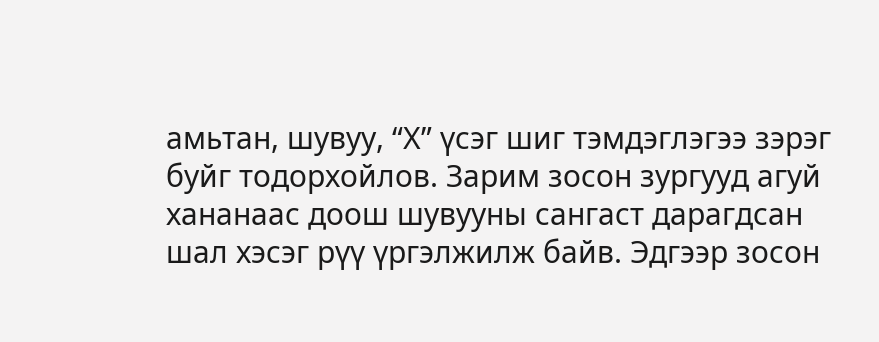амьтан, шувуу, “Х” үсэг шиг тэмдэглэгээ зэрэг буйг тодорхойлов. Зарим зосон зургууд агуй хананаас доош шувууны сангаст дарагдсан шал хэсэг рүү үргэлжилж байв. Эдгээр зосон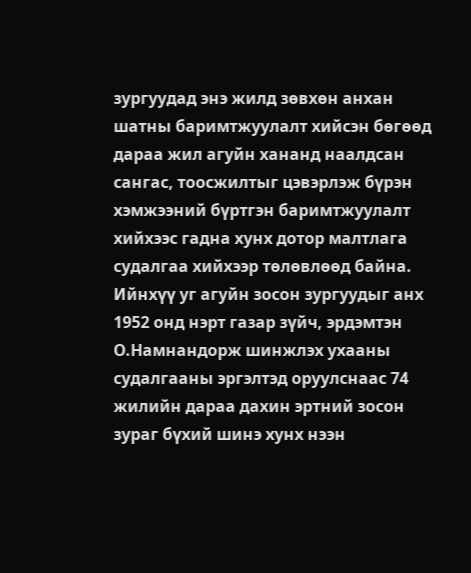зургуудад энэ жилд зөвхөн анхан шатны баримтжуулалт хийсэн бөгөөд дараа жил агуйн хананд наалдсан сангас, тоосжилтыг цэвэрлэж бүрэн хэмжээний бүртгэн баримтжуулалт хийхээс гадна хунх дотор малтлага судалгаа хийхээр төлөвлөөд байна.
Ийнхүү уг агуйн зосон зургуудыг анх 1952 онд нэрт газар зүйч, эрдэмтэн О.Намнандорж шинжлэх ухааны судалгааны эргэлтэд оруулснаас 74 жилийн дараа дахин эртний зосон зураг бүхий шинэ хунх нээн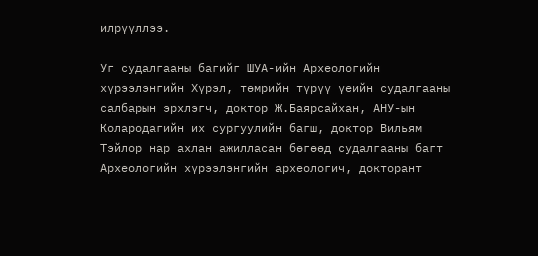илрүүллээ.

Уг судалгааны багийг ШУА-ийн Археологийн хүрээлэнгийн Хүрэл, төмрийн түрүү үеийн судалгааны салбарын эрхлэгч, доктор Ж.Баярсайхан, АНУ-ын Колародагийн их сургуулийн багш, доктор Вильям Тэйлор нар ахлан ажилласан бөгөөд судалгааны багт Археологийн хүрээлэнгийн археологич, докторант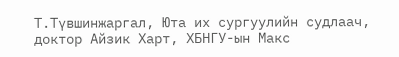Т.Түвшинжаргал, Юта их сургуулийн судлаач, доктор Айзик Харт, ХБНГУ-ын Макс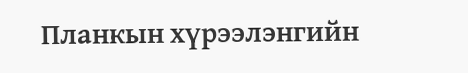Планкын хүрээлэнгийн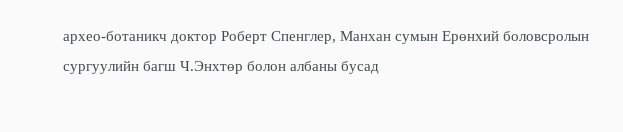архео-ботаникч доктор Роберт Спенглер, Манхан сумын Ерөнхий боловсролын сургуулийн багш Ч.Энхтөр болон албаны бусад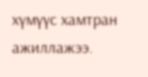хүмүүс хамтран ажиллажээ.